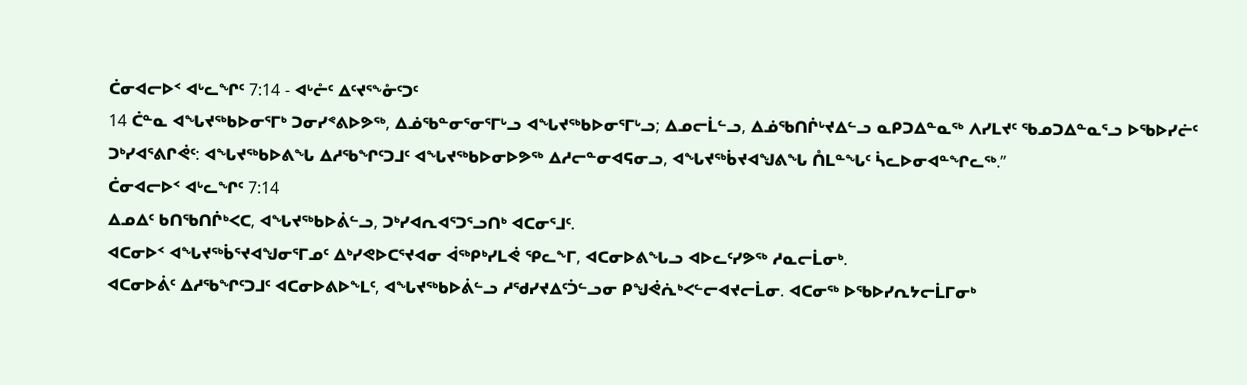ᑖᓂᐊᓕᐅᑉ ᐊᒡᓚᖏᑦ 7:14 - ᐊᒡᓔᑦ ᐃᑦᔪᕐᖕᓁᑦᑐᑦ
14 ᑖᓐᓇ ᐊᖓᔪᖅᑲᐅᓂᕐᒥᒃ ᑐᓂᓯᕝᕕᐅᕗᖅ, ᐃᓅᖃᓐᓂᕐᓂᕐᒥᒡᓗ ᐊᖓᔪᖅᑲᐅᓂᕐᒥᒡᓗ; ᐃᓄᓕᒫᓪᓗ, ᐃᓅᖃᑎᒌᒡᔪᐃᓪᓗ ᓇᑭᑐᐃᓐᓇᖅ ᐱᓯᒪᔪᑦ ᖃᓄᑐᐃᓐᓇᕐᓗ ᐅᖃᐅᓯᓖᑦ ᑐᒃᓯᐊᕐᕕᒋᕚᑦ: ᐊᖓᔪᖅᑲᐅᕕᖓ ᐃᓱᖃᖏᑦᑐᒧᑦ ᐊᖓᔪᖅᑲᐅᓂᐅᕗᖅ ᐃᓱᓕᓐᓂᐊᕋᓂᓗ, ᐊᖓᔪᖅᑳᔪᐊᖑᕕᖓ ᑍᒪᓐᖓᑦ ᓵᓚᐅᓂᐊᓐᖏᓚᖅ.”
ᑖᓂᐊᓕᐅᑉ ᐊᒡᓚᖏᑦ 7:14
ᐃᓄᐃᑦ ᑲᑎᖃᑎᒌᒃᐸᑕ, ᐊᖓᔪᖅᑲᐅᕖᓪᓗ, ᑐᒃᓯᐊᕆᐊᕐᑐᕐᓗᑎᒃ ᐊᑕᓂᕐᒧᑦ.
ᐊᑕᓂᐅᑉ ᐊᖓᔪᖅᑳᕐᔪᐊᖑᓂᕐᒥᓄᑦ ᐃᒃᓯᕙᐅᑕᕐᔪᐊᓂ ᐋᖅᑭᒃᓯᒪᕚ ᕿᓚᖕᒥ, ᐊᑕᓂᐅᕕᖓᓗ ᐊᐅᓚᑦᓯᕗᖅ ᓱᓇᓕᒫᓂᒃ.
ᐊᑕᓂᐅᕖᑦ ᐃᓱᖃᖏᑦᑐᒧᑦ ᐊᑕᓂᐅᕕᐅᖕᒪᑦ, ᐊᖓᔪᖅᑲᐅᕖᓪᓗ ᓱᖁᓯᔪᐃᑦᑑᓪᓗᓂ ᑭᖑᕚᕇᒃᐸᓪᓕᐊᔪᓕᒫᓂ. ᐊᑕᓂᖅ ᐅᖃᐅᓯᕆᔭᓕᒫᒥᓂᒃ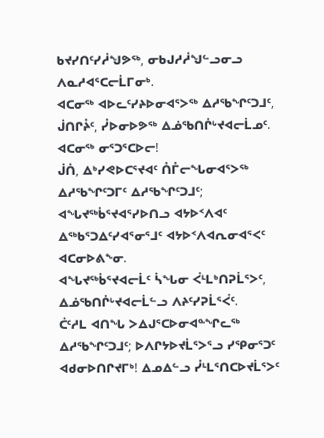ᑲᔪᓯᑎᑦᓯᓲᖑᕗᖅ, ᓂᑲᒍᓱᓲᖑᓪᓗᓂᓗ ᐱᓇᓱᐊᕐᑕᓕᒫᒥᓂᒃ.
ᐊᑕᓂᖅ ᐊᐅᓚᑦᓯᔨᐅᓂᐊᕐᐳᖅ ᐃᓱᖃᖏᑦᑐᒧᑦ, ᒎᑎᒋᔧᑦ, ᓮᐅᓂᐅᕗᖅ ᐃᓅᖃᑎᒌᒡᔪᐊᓕᒫᓄᑦ. ᐊᑕᓂᖅ ᓂᕐᑐᕐᑕᐅᓕ!
ᒎᑏ, ᐃᒃᓯᕙᐅᑕᕐᔪᐊᑦ ᑍᒤᓕᖓᓂᐊᕐᐳᖅ ᐃᓱᖃᖏᑦᑐᒥᑦ ᐃᓱᖃᖏᑦᑐᒧᑦ; ᐊᖓᔪᖅᑳᕐᔪᐊᕐᓯᐅᑎᓗ ᐊᔭᐅᑉᐱᐊᑦ ᐃᖅᑲᕐᑐᐃᑦᓯᐊᕐᓂᕐᒧᑦ ᐊᔭᐅᑉᐱᐊᕆᓂᐊᕐᐸᑦ ᐊᑕᓂᐅᕕᖕᓂ.
ᐊᖓᔪᖅᑳᕐᔪᐊᓕᒫᑦ ᓵᖓᓂ ᐹᒻᒪᒃᑎᕈᒫᕐᐳᑦ, ᐃᓅᖃᑎᒌᒡᔪᐊᓕᒫᓪᓗ ᐱᔨᑦᓯᕈᒫᕐᐹᑦ.
ᑖᑦᓱᒪ ᐊᑎᖓ ᐳᐃᒍᕐᑕᐅᓂᐊᓐᖏᓚᖅ ᐃᓱᖃᖏᑦᑐᒧᑦ; ᐅᐱᒋᔭᐅᔪᒫᕐᐳᕐᓗ ᓯᕿᓂᕐᑐᑦ ᐊᑯᓂᐅᑎᒋᔪᒥᒃ! ᐃᓄᐃᓪᓗ ᓮᒻᒪᕐᑎᑕᐅᔪᒫᕐᐳᑦ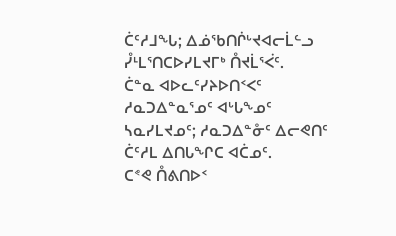ᑖᑦᓱᒧᖓ; ᐃᓅᖃᑎᒌᒡᔪᐊᓕᒫᓪᓗ ᓮᒻᒪᕐᑎᑕᐅᓯᒪᔪᒥᒃ ᑍᔪᒫᕐᐹᑦ.
ᑖᓐᓇ ᐊᐅᓚᑦᓯᔨᐅᑎᑉᐸᑦ ᓱᓇᑐᐃᓐᓇᕐᓄᑦ ᐊᒡᒐᖕᓄᑦ ᓴᓇᓯᒪᔪᓄᑦ; ᓱᓇᑐᐃᓐᓁᑦ ᐃᓕᕙᑎᑦ ᑖᑦᓱᒪ ᐃᑎᒐᖏᑕ ᐊᑖᓄᑦ.
ᑕᕝᕙ ᑍᕕᑎᐅᑉ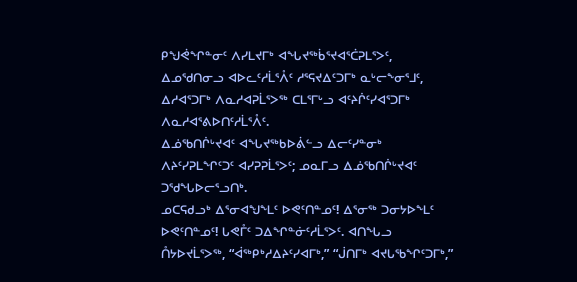ᑭᖑᕚᖏᓐᓂᑦ ᐱᓯᒪᔪᒥᒃ ᐊᖓᔪᖅᑳᕐᔪᐊᕐᑖᕈᒪᕐᐳᑦ, ᐃᓄᖁᑎᓂᓗ ᐊᐅᓚᑦᓱᒫᕐᐰᑦ ᓱᕐᕋᔪᐃᑦᑐᒥᒃ ᓇᒡᓕᖕᓂᕐᒧᑦ, ᐃᓱᐊᕐᑐᒥᒃ ᐱᓇᓱᐊᕈᒫᕐᐳᖅ ᑕᒪᕐᒥᒡᓗ ᐊᑦᔨᒌᑦᓯᐊᕐᑐᒥᒃ ᐱᓇᓱᐊᕐᕕᐅᑎᑦᓱᒫᕐᐰᑦ.
ᐃᓅᖃᑎᒌᒡᔪᐊᑦ ᐊᖓᔪᖅᑲᐅᕖᓪᓗ ᐃᓕᑦᓯᓐᓂᒃ ᐱᔨᑦᓯᕈᒪᖏᑦᑐᑦ ᐊᓯᕈᕈᒫᕐᐳᑦ; ᓄᓇᒥᓗ ᐃᓅᖃᑎᒌᒡᔪᐊᑦ ᑐᖁᖓᐅᓕᕐᓗᑎᒃ.
ᓄᑕᕋᑯᓗᒃ ᐃᕐᓂᐊᖑᖕᒪᑦ ᐅᕙᑦᑎᓐᓄᑦ! ᐃᕐᓂᖅ ᑐᓂᔭᐅᖕᒪᑦ ᐅᕙᑦᑎᓐᓄᑦ! ᒐᕙᒤᑦ ᑐᐃᖏᓐᓃᑦᓱᒫᕐᐳᑦ. ᐊᑎᖓᓗ ᑍᔭᐅᔪᒫᕐᐳᖅ, “ᐋᖅᑭᒃᓱᐃᔨᑦᓯᐊᒥᒃ,” “ᒎᑎᒥᒃ ᐊᔪᒐᖃᖏᑦᑐᒥᒃ,”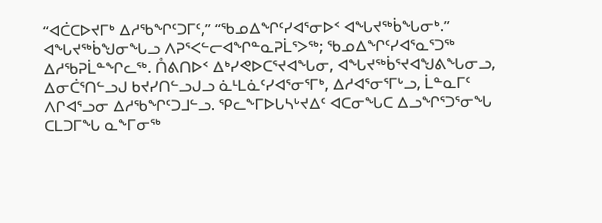“ᐊᑖᑕᐅᔪᒥᒃ ᐃᓱᖃᖏᑦᑐᒥᑦ,” “ᖃᓄᐃᖏᑦᓯᐊᕐᓂᐅᑉ ᐊᖓᔪᖅᑳᖓᓂᒃ.”
ᐊᖓᔪᖅᑳᖑᓂᖓᓗ ᐱᕈᕐᐸᓪᓕᐊᖏᓐᓇᕈᒫᕐᐳᖅ; ᖃᓄᐃᖏᑦᓯᐊᕐᓇᕐᑐᖅ ᐃᓱᖃᕈᒫᓐᖏᓚᖅ. ᑍᕕᑎᐅᑉ ᐃᒃᓯᕙᐅᑕᕐᔪᐊᖓᓂ, ᐊᖓᔪᖅᑳᕐᔪᐊᖑᕕᖓᓂᓗ, ᐃᓂᑖᕐᑎᓪᓗᒍ ᑲᔪᓯᑎᓪᓗᒍᓗ ᓈᒻᒪᓈᑦᓯᐊᕐᓂᕐᒥᒃ, ᐃᓱᐊᕐᓂᕐᒥᒡᓗ, ᒫᓐᓇᒥᑦ ᐱᒋᐊᕐᓗᓂ ᐃᓱᖃᖏᑦᑐᒧᓪᓗ. ᕿᓚᖕᒥᐅᒐᓴᒡᔪᐃᑦ ᐊᑕᓂᖓᑕ ᐃᓗᖏᕐᑐᕐᓂᖓ ᑕᒪᑐᒥᖓ ᓇᖕᒥᓂᖅ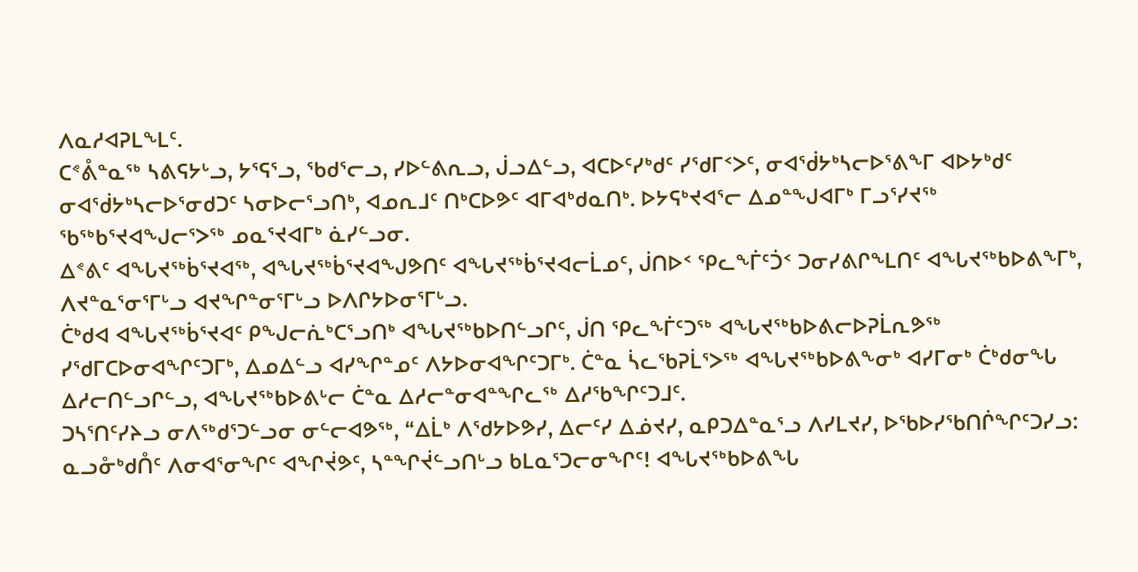ᐱᓇᓱᐊᕈᒪᖕᒪᑦ.
ᑕᕝᕔᓐᓇᖅ ᓴᕕᕋᔭᒡᓗ, ᔭᕐᕋᕐᓗ, ᖃᑯᕐᓕᓗ, ᓯᐅᓪᕕᕆᓗ, ᒎᓗᐃᓪᓗ, ᐊᑕᐅᑦᓯᒃᑯᑦ ᓯᖁᒥᑉᐳᑦ, ᓂᐊᖂᔭᒃᓴᓕᐅᕐᕕᖕᒥ ᐊᐅᔭᒃᑯᑦ ᓂᐊᖂᔭᒃᓴᓕᐅᕐᓂᑯᑐᑦ ᓴᓂᐅᓕᕐᓗᑎᒃ, ᐊᓄᕆᒧᑦ ᑎᒃᑕᐅᕗᑦ ᐊᒥᐊᒃᑯᓇᑎᒃ. ᐅᔭᕋᒃᔪᐊᕐᓕ ᐃᓄᓐᖑᐊᒥᒃ ᒥᓗᕐᓯᔪᖅ ᖃᖅᑲᕐᔪᐊᖑᓕᕐᐳᖅ ᓄᓇᕐᔪᐊᒥᒃ ᓈᓯᓪᓗᓂ.
ᐃᕝᕕᑦ ᐊᖓᔪᖅᑳᕐᔪᐊᖅ, ᐊᖓᔪᖅᑳᕐᔪᐊᖑᕗᑎᑦ ᐊᖓᔪᖅᑳᕐᔪᐊᓕᒫᓄᑦ, ᒎᑎᐅᑉ ᕿᓚᖕᒦᑦᑑᑉ ᑐᓂᓯᕕᒋᖕᒪᑎᑦ ᐊᖓᔪᖅᑲᐅᕕᖕᒥᒃ, ᐱᔪᓐᓇᕐᓂᕐᒥᒡᓗ ᐊᔪᖏᓐᓂᕐᒥᒡᓗ ᐅᐱᒋᔭᐅᓂᕐᒥᒡᓗ.
ᑖᒃᑯᐊ ᐊᖓᔪᖅᑳᕐᔪᐊᑦ ᑭᖑᓕᕇᒃᑕᕐᓗᑎᒃ ᐊᖓᔪᖅᑲᐅᑎᓪᓗᒋᑦ, ᒎᑎ ᕿᓚᖕᒦᑦᑐᖅ ᐊᖓᔪᖅᑲᐅᕕᓕᐅᕈᒫᕆᕗᖅ ᓯᖁᒥᑕᐅᓂᐊᖏᑦᑐᒥᒃ, ᐃᓄᐃᓪᓗ ᐊᓯᖏᓐᓄᑦ ᐱᔭᐅᓂᐊᖏᑦᑐᒥᒃ. ᑖᓐᓇ ᓵᓚᖃᕈᒫᕐᐳᖅ ᐊᖓᔪᖅᑲᐅᕕᖕᓂᒃ ᐊᓯᒥᓂᒃ ᑖᒃᑯᓂᖓ ᐃᓱᓕᑎᓪᓗᒋᓪᓗ, ᐊᖓᔪᖅᑲᐅᕕᒡᓕ ᑖᓐᓇ ᐃᓱᓕᓐᓂᐊᓐᖏᓚᖅ ᐃᓱᖃᖏᑦᑐᒧᑦ.
ᑐᓴᕐᑎᑦᓯᔨᓗ ᓂᐱᖅᑯᕐᑐᓪᓗᓂ ᓂᓪᓕᐊᕗᖅ, “ᐃᒫᒃ ᐱᖁᔭᐅᕗᓯ, ᐃᓕᑦᓯ ᐃᓅᔪᓯ, ᓇᑭᑐᐃᓐᓇᕐᓗ ᐱᓯᒪᔪᓯ, ᐅᖃᐅᓯᖃᑎᒌᖏᑦᑐᓯᓗ:
ᓇᓗᓁᒃᑯᑍᑦ ᐱᓂᐊᕐᓂᖏᑦ ᐊᖏᔫᕗᑦ, ᓴᓐᖏᔫᓪᓗᑎᒡᓗ ᑲᒪᓇᕐᑐᓕᓂᖏᑦ! ᐊᖓᔪᖅᑲᐅᕕᖓ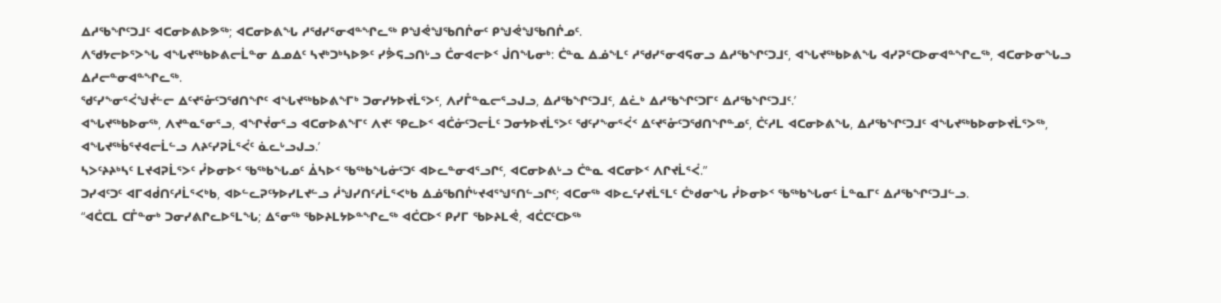ᐃᓱᖃᖏᑦᑐᒧᑦ ᐊᑕᓂᐅᕕᐅᕗᖅ; ᐊᑕᓂᐅᕕᖓ ᓱᖁᓯᕐᓂᐊᓐᖏᓚᖅ ᑭᖑᕚᖑᖃᑎᒌᓂᑦ ᑭᖑᕚᖑᖃᑎᒌᓄᑦ.
ᐱᖁᔭᓕᐅᕐᐳᖓ ᐊᖓᔪᖅᑲᐅᕕᓕᒫᓐᓂ ᐃᓄᐃᑦ ᓴᔪᒃᑐᒃᓴᐅᕗᑦ ᓯᕘᕋᓗᑎᒡᓗ ᑖᓂᐊᓕᐅᑉ ᒎᑎᖓᓂᒃ: ᑖᓐᓇ ᐃᓅᖕᒪᑦ ᓱᖁᓯᕐᓂᐊᕋᓂᓗ ᐃᓱᖃᖏᑦᑐᒧᑦ, ᐊᖓᔪᖅᑲᐅᕕᖓ ᐊᓯᕈᕐᑕᐅᓂᐊᓐᖏᓚᖅ, ᐊᑕᓂᐅᓂᖓᓗ ᐃᓱᓕᓐᓂᐊᓐᖏᓚᖅ.
ᖁᑦᓯᖕᓂᕐᐹᖑᔫᓪᓕ ᐃᑦᔪᕐᓁᑦᑐᖁᑎᖏᑦ ᐊᖓᔪᖅᑲᐅᕕᖕᒥᒃ ᑐᓂᓯᔭᐅᔪᒫᕐᐳᑦ, ᐱᓯᒤᓐᓇᓕᕐᓗᒍᓗ, ᐃᓱᖃᖏᑦᑐᒧᑦ, ᐃᓛᒃ ᐃᓱᖃᖏᑦᑐᒥᑦ ᐃᓱᖃᖏᑦᑐᒧᑦ.’
ᐊᖓᔪᖅᑲᐅᓂᖅ, ᐱᔪᓐᓇᕐᓂᕐᓗ, ᐊᖏᔫᓂᕐᓗ ᐊᑕᓂᐅᕕᖕᒥᑦ ᐱᔪᑦ ᕿᓚᐅᑉ ᐊᑖᓃᑦᑐᓕᒫᑦ ᑐᓂᔭᐅᔪᒫᕐᐳᑦ ᖁᑦᓯᖕᓂᕐᐹᑉ ᐃᑦᔪᕐᓁᑦᑐᖁᑎᖏᓐᓄᑦ, ᑖᑦᓱᒪ ᐊᑕᓂᐅᕕᖓ, ᐃᓱᖃᖏᑦᑐᒧᑦ ᐊᖓᔪᖅᑲᐅᓂᐅᔪᒫᕐᐳᖅ, ᐊᖓᔪᖅᑳᕐᔪᐊᓕᒫᓪᓗ ᐱᔨᑦᓯᕈᒫᕐᐹᑦ ᓈᓚᒡᓗᒍᓗ.’
ᓴᐳᑦᔨᔨᒃᓴᑦ ᒪᔪᐊᕈᒫᕐᐳᑦ ᓮᐅᓂᐅᑉ ᖃᖅᑲᖓᓄᑦ ᐄᓴᐅᑉ ᖃᖅᑲᖓᓃᑦᑐᑦ ᐊᐅᓚᓐᓂᐊᕐᓗᒋᑦ, ᐊᑕᓂᐅᕕᒡᓗ ᑖᓐᓇ ᐊᑕᓂᐅᑉ ᐱᒋᔪᒫᕐᐹ.”
ᑐᓯᐊᑦᑐᑦ ᐊᒥᐊᑰᑎᑦᓱᒫᕐᐸᒃᑲ, ᐊᐅᓪᓚᕈᑦᔭᐅᓯᒪᔪᓪᓗ ᓲᖑᓯᑎᑦᓱᒫᕐᐸᒃᑲ ᐃᓅᖃᑎᒌᒡᔪᐊᕐᖑᕐᑎᓪᓗᒋᑦ; ᐊᑕᓂᖅ ᐊᐅᓚᑦᓯᔪᒫᕐᒪᑦ ᑖᒃᑯᓂᖓ ᓮᐅᓂᐅᑉ ᖃᖅᑲᖓᓂᑦ ᒫᓐᓇᒥᑦ ᐃᓱᖃᖏᑦᑐᒧᓪᓗ.
“ᐊᑖᑕᒪ ᑕᒤᓐᓂᒃ ᑐᓂᓯᕕᒋᓚᐅᕐᒪᖓ; ᐃᕐᓂᖅ ᖃᐅᔨᒪᔭᐅᓐᖏᓚᖅ ᐊᑖᑕᐅᑉ ᑭᓯᒥ ᖃᐅᔨᒪᕚ, ᐊᑖᑕᑦᑕᐅᖅ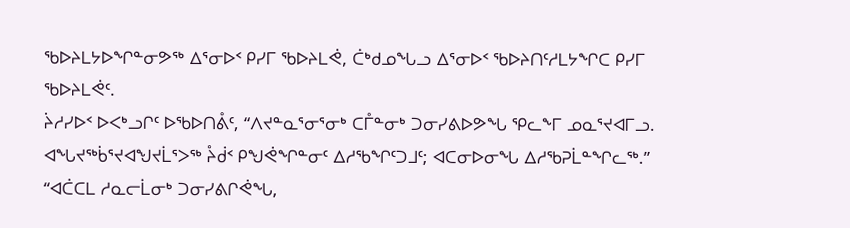ᖃᐅᔨᒪᔭᐅᖏᓐᓂᕗᖅ ᐃᕐᓂᐅᑉ ᑭᓯᒥ ᖃᐅᔨᒪᕚ, ᑖᒃᑯᓄᖓᓗ ᐃᕐᓂᐅᑉ ᖃᐅᔨᑎᑦᓱᒪᔭᖏᑕ ᑭᓯᒥ ᖃᐅᔨᒪᕚᑦ.
ᔩᓱᓯᐅᑉ ᐅᐸᒃᓗᒋᑦ ᐅᖃᐅᑎᕔᑦ, “ᐱᔪᓐᓇᕐᓂᕐᓂᒃ ᑕᒤᓐᓂᒃ ᑐᓂᓯᕕᐅᕗᖓ ᕿᓚᖕᒥ ᓄᓇᕐᔪᐊᒥᓗ.
ᐊᖓᔪᖅᑳᕐᔪᐊᖑᔪᒫᕐᐳᖅ ᔧᑰᑉ ᑭᖑᕚᖏᓐᓂᑦ ᐃᓱᖃᖏᑦᑐᒧᑦ; ᐊᑕᓂᐅᓂᖓ ᐃᓱᖃᕈᒫᓐᖏᓚᖅ.”
“ᐊᑖᑕᒪ ᓱᓇᓕᒫᓂᒃ ᑐᓂᓯᕕᒋᕚᖓ,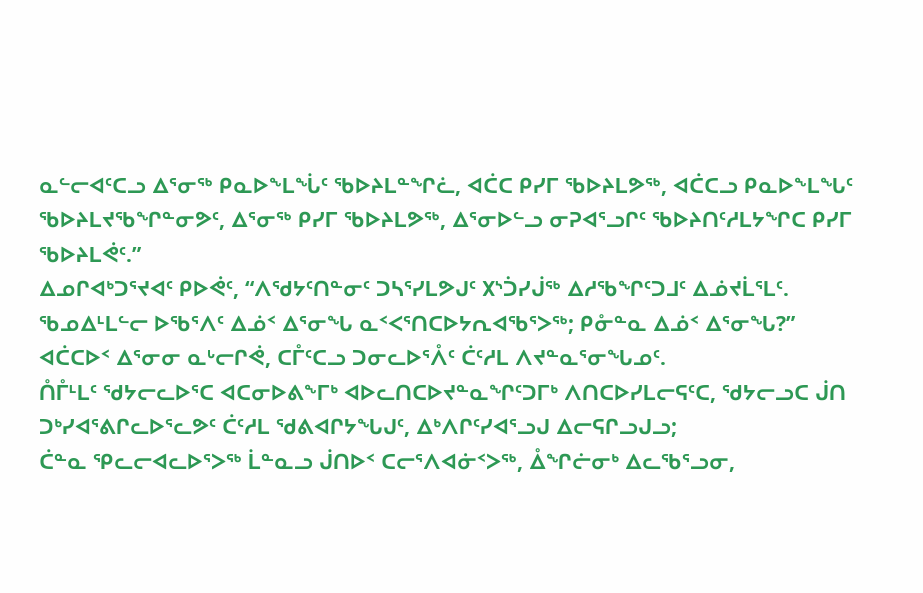ᓇᓪᓕᐊᑦᑕᓗ ᐃᕐᓂᖅ ᑭᓇᐅᖕᒪᖔᑦ ᖃᐅᔨᒪᓐᖏᓛ, ᐊᑖᑕ ᑭᓯᒥ ᖃᐅᔨᒪᕗᖅ, ᐊᑖᑕᓗ ᑭᓇᐅᖕᒪᖓᑦ ᖃᐅᔨᒪᔪᖃᖏᓐᓂᕗᑦ, ᐃᕐᓂᖅ ᑭᓯᒥ ᖃᐅᔨᒪᕗᖅ, ᐃᕐᓂᐅᓪᓗ ᓂᕈᐊᕐᓗᒋᑦ ᖃᐅᔨᑎᑦᓱᒪᔭᖏᑕ ᑭᓯᒥ ᖃᐅᔨᒪᕚᑦ.”
ᐃᓄᒋᐊᒃᑐᕐᔪᐊᑦ ᑭᐅᕚᑦ, “ᐱᖁᔭᑦᑎᓐᓂᑦ ᑐᓴᕐᓯᒪᕗᒍᑦ ᙭ᔅᑑᓯᒎᖅ ᐃᓱᖃᖏᑦᑐᒧᑦ ᐃᓅᔪᒫᕐᒪᑦ. ᖃᓄᐃᒻᒪᓪᓕ ᐅᖃᕐᐱᑦ ᐃᓅᑉ ᐃᕐᓂᖓ ᓇᑉᐸᕐᑎᑕᐅᔭᕆᐊᖃᕐᐳᖅ; ᑭᓁᓐᓇ ᐃᓅᑉ ᐃᕐᓂᖓ?”
ᐊᑖᑕᐅᑉ ᐃᕐᓂᓂ ᓇᒡᓕᒋᕚ, ᑕᒤᑦᑕᓗ ᑐᓂᓚᐅᕐᐰᑦ ᑖᑦᓱᒪ ᐱᔪᓐᓇᕐᓂᖓᓄᑦ.
ᑍᒤᒻᒪᑦ ᖁᔭᓕᓚᐅᕐᑕ ᐊᑕᓂᐅᕕᖕᒥᒃ ᐊᐅᓚᑎᑕᐅᔪᓐᓇᖏᑦᑐᒥᒃ ᐱᑎᑕᐅᓯᒪᓕᕋᑦᑕ, ᖁᔭᓕᓗᑕ ᒎᑎ ᑐᒃᓯᐊᕐᕕᒋᓚᐅᕐᓚᕗᑦ ᑖᑦᓱᒪ ᖁᕕᐊᒋᔭᖓᒍᑦ, ᐃᒃᐱᒋᑦᓯᐊᕐᓗᒍ ᐃᓕᕋᒋᓗᒍᓗ;
ᑖᓐᓇ ᕿᓚᓕᐊᓚᐅᕐᐳᖅ ᒫᓐᓇᓗ ᒎᑎᐅᑉ ᑕᓕᕐᐱᐊᓃᑉᐳᖅ, ᐂᖏᓖᓂᒃ ᐃᓚᖃᕐᓗᓂ,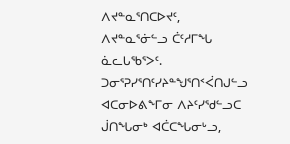ᐱᔪᓐᓇᕐᑎᑕᐅᔪᑦ, ᐱᔪᓐᓇᕐᓃᓪᓗ ᑖᑦᓱᒥᖓ ᓈᓚᒐᖃᕐᐳᑦ.
ᑐᓂᕐᕈᓯᕐᑎᑦᓯᔨᓐᖑᕐᑎᑉᐹᑎᒍᓪᓗ ᐊᑕᓂᐅᕕᖕᒥᓂ ᐱᔨᑦᓯᖁᓪᓗᑕ ᒎᑎᖓᓂᒃ ᐊᑖᑕᖓᓂᒡᓗ,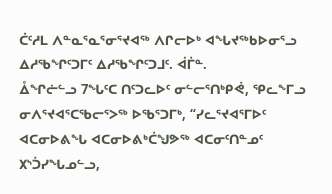ᑖᑦᓱᒪ ᐱᓐᓇᕐᓇᕐᓂᕐᔪᐊᖅ ᐱᒋᓕᐅᒃ ᐊᖓᔪᖅᑲᐅᓂᕐᓗ ᐃᓱᖃᖏᑦᑐᒥᑦ ᐃᓱᖃᖏᑦᑐᒧᑦ. ᐋᒦᓐ.
ᐂᖏᓖᓪᓗ 7ᖓᑦᑕ ᑎᑦᑐᓚᐅᑦ ᓂᓪᓕᕐᑎᒃᑭᕚ, ᕿᓚᖕᒥᓗ ᓂᐱᕐᔪᐊᕐᑕᖃᓕᕐᐳᖅ ᐅᖃᕐᑐᒥᒃ, “ᓯᓚᕐᔪᐊᕐᒥᐅᑦ ᐊᑕᓂᐅᕕᖓ ᐊᑕᓂᐅᕕᒃᑖᖑᕗᖅ ᐊᑕᓂᑦᑎᓐᓄᑦ ᙭ᔅᑑᓯᖓᓄᓪᓗ,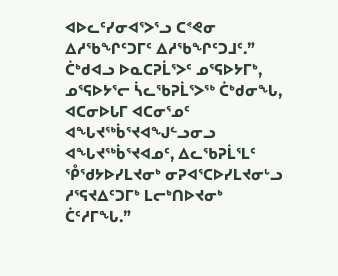ᐊᐅᓚᑦᓯᓂᐊᕐᐳᕐᓗ ᑕᕝᕙᓂ ᐃᓱᖃᖏᑦᑐᒥᑦ ᐃᓱᖃᖏᑦᑐᒧᑦ.”
ᑖᒃᑯᐊᓗ ᐅᓇᑕᕈᒫᕐᐳᑦ ᓄᕐᕋᐅᔭᒥᒃ, ᓄᕐᕋᐅᔭᕐᓕ ᓵᓚᖃᕈᒫᕐᐳᖅ ᑖᒃᑯᓂᖓ, ᐊᑕᓂᐅᒐᒥ ᐊᑕᓂᕐᓄᑦ ᐊᖓᔪᖅᑳᕐᔪᐊᖑᓪᓗᓂᓗ ᐊᖓᔪᖅᑳᕐᔪᐊᓄᑦ, ᐃᓚᖃᕈᒫᕐᒪᑦ ᕾᖁᔭᐅᓯᒪᔪᓂᒃ ᓂᕈᐊᕐᑕᐅᓯᒪᔪᓂᒡᓗ ᓱᕐᕋᔪᐃᑦᑐᒥᒃ ᒪᓕᒃᑎᐅᔪᓂᒃ ᑖᑦᓱᒥᖓ.”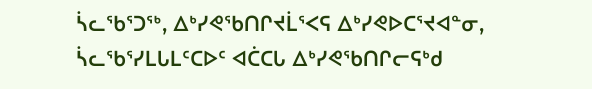ᓵᓚᖃᕐᑐᖅ, ᐃᒃᓯᕙᖃᑎᒋᔪᒫᕐᐸᕋ ᐃᒃᓯᕙᐅᑕᕐᔪᐊᓐᓂ, ᓵᓚᖃᕐᓯᒪᒐᒪᑦᑕᐅᑦ ᐊᑖᑕᒐ ᐃᒃᓯᕙᖃᑎᒋᓕᕋᒃᑯ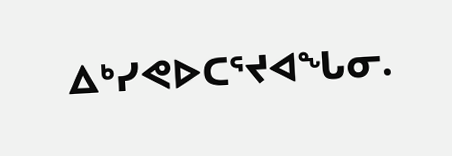ᐃᒃᓯᕙᐅᑕᕐᔪᐊᖓᓂ.